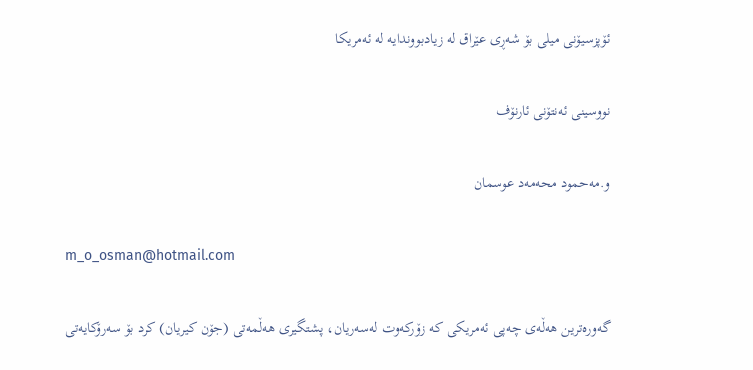ئۆپزسیۆنی میلی بۆ شه‌ڕی عێراق له‌ زیادبووندایه‌ له‌ ئه‌مریکا

نووسینی ئه‌نتۆنی ئارنۆف

و.مه‌حمود محه‌مه‌د عوسمان

m_o_osman@hotmail.com

گه‌وره‌ترین هه‌ڵه‌ی چه‌پی ئه‌مریکی که‌ زۆرکه‌وت له‌سه‌ریان، پشتگیری هه‌ڵمه‌تی (جۆن کیریان) کرد بۆ سه‌رۆکایه‌تی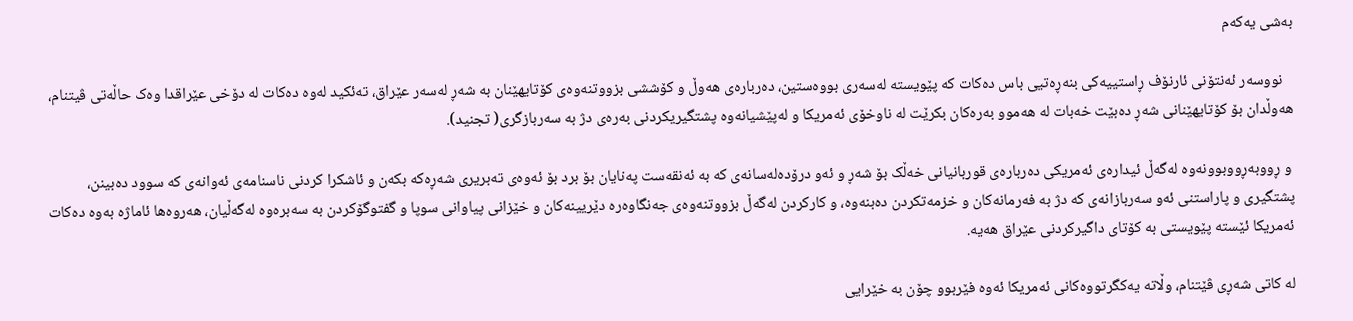به‌شی یه‌که‌م

   نووسه‌ر ئه‌نتۆنی ئارنۆف ڕاستییه‌کی بنه‌ڕه‌تیی باس ده‌کات که‌ پێویسته‌ له‌سه‌ری بووه‌ستین، ده‌رباره‌ی هه‌وڵ و کۆششی بزووتنه‌وه‌ی کۆتایهێنان به‌ شه‌ڕ له‌سه‌ر عێراق، ته‌ئکید له‌وه‌ ده‌کات له‌ دۆخی عێراقدا وه‌ک حاڵه‌تی ڤیتنام، هه‌وڵدان بۆ کۆتایهێنانی شه‌ڕ ده‌بێت خه‌بات له‌ هه‌موو به‌ره‌کان بکرێت له‌ ناوخۆی ئه‌مریکا و له‌پێشیانه‌وه‌ پشتگیریکردنی به‌ره‌ی دژ به‌ سه‌ربازگری( تجنید).

 و ڕووبه‌ڕووبوونه‌وه‌ له‌گه‌ڵ ئیداره‌ی ئه‌مریکی ده‌رباره‌ی قوربانیانی خه‌ڵک بۆ شه‌ڕ و ئه‌و درۆده‌له‌سانه‌ی که‌ به‌ ئه‌نقه‌ست په‌نایان بۆ برد بۆ ئه‌وه‌ی ته‌بریری شه‌ڕه‌که‌ بکه‌ن و ئاشکرا کردنی ناسنامه‌ی ئه‌وانه‌ی که‌ سوود ده‌بینن، پشتگیری و پاراستنی ئه‌و سه‌ربازانه‌ی که‌ دژ به‌ فه‌رمانه‌کان و خزمه‌تکردن ده‌بنه‌وه‌، و کارکردن له‌گه‌ڵ بزووتنه‌وه‌ی جه‌نگاوه‌ره‌ دێریینه‌کان و خێزانی پیاوانی سوپا و گفتوگۆکردن به‌ سه‌بره‌وه‌ له‌گه‌ڵیان، هه‌روه‌ها ئاماژه‌ به‌وه‌ ده‌کات ئه‌مریکا ئێسته‌ پێویستی به‌ کۆتای داگیرکردنی عێراق هه‌یه‌.

له‌ کاتی شه‌ڕی ڤێتنام، وڵاته‌ یه‌کگرتووه‌کانی ئه‌مریکا ئه‌وه‌ فێربوو چۆن به‌ خێرایی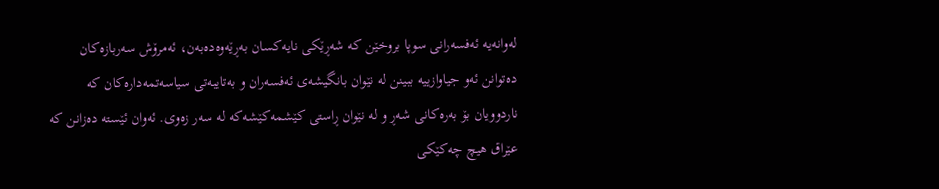له‌وانه‌یه‌ ئه‌فسه‌رانی سوپا بروخێن که‌ شه‌ڕێکی نایه‌کسان به‌ڕێه‌وه‌ده‌به‌ن، ئه‌مرۆش سه‌ربازه‌کان ده‌توانن ئه‌و جیاوازییه‌ ببینن له‌ نێوان بانگیشه‌ی ئه‌فسه‌ران و به‌تایبه‌تی سیاسه‌تمه‌داره‌کان که‌ ناردوویان بۆ به‌ره‌کانی شه‌ڕ و له‌ نێوان ڕاستی کێشمه‌کێشه‌که‌ له‌ سه‌ر زه‌وی. ئه‌وان ئێسته‌ ده‌زانن که‌ عێراق هیچ چه‌کێکی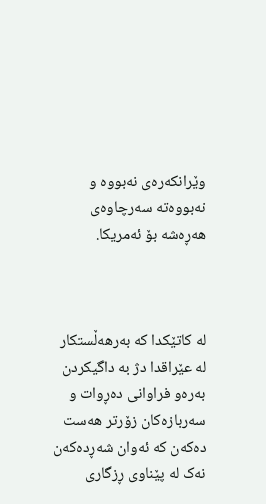وێرانکه‌ره‌ی نه‌بووه‌ و نه‌بووه‌ته‌ سه‌رچاوه‌ی هه‌ڕه‌شه‌ بۆ ئه‌مریکا.



له‌ کاتێکدا که‌ به‌رهه‌ڵستکار له‌ عێراقدا دژ به‌ داگیکردن به‌ره‌و فراوانی ده‌ڕوات و سه‌ربازه‌کان زۆرتر هه‌ست ده‌که‌ن که‌ ئه‌وان شه‌ڕده‌که‌ن نه‌ک له‌ پێناوی ڕزگاری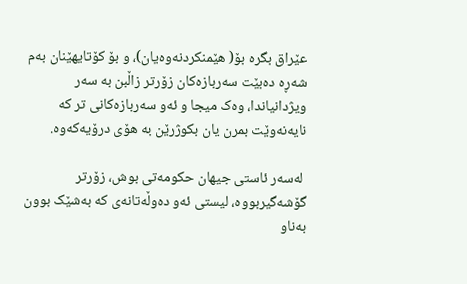عێراق بگره‌ بۆ( هێمنکردنه‌وه‌یان)، و بۆ کۆتایهێنان به‌م شه‌ڕه‌ ده‌بێت سه‌ربازه‌کان زۆرتر زاڵبن به‌ سه‌ر ویژدانیاندا، وه‌ک میجا و ئه‌و سه‌ربازه‌کانی تر که‌ نایه‌نه‌وێت بمرن یان بکوژرێن به‌ هۆی درۆیه‌که‌وه‌.

 له‌سه‌ر ئاستی جیهان حکومه‌تی بوش، زۆرتر گۆشه‌گیربووه‌، لیستی ئه‌و ده‌وڵه‌تانه‌ی که‌ به‌شێک بوون  به‌ناو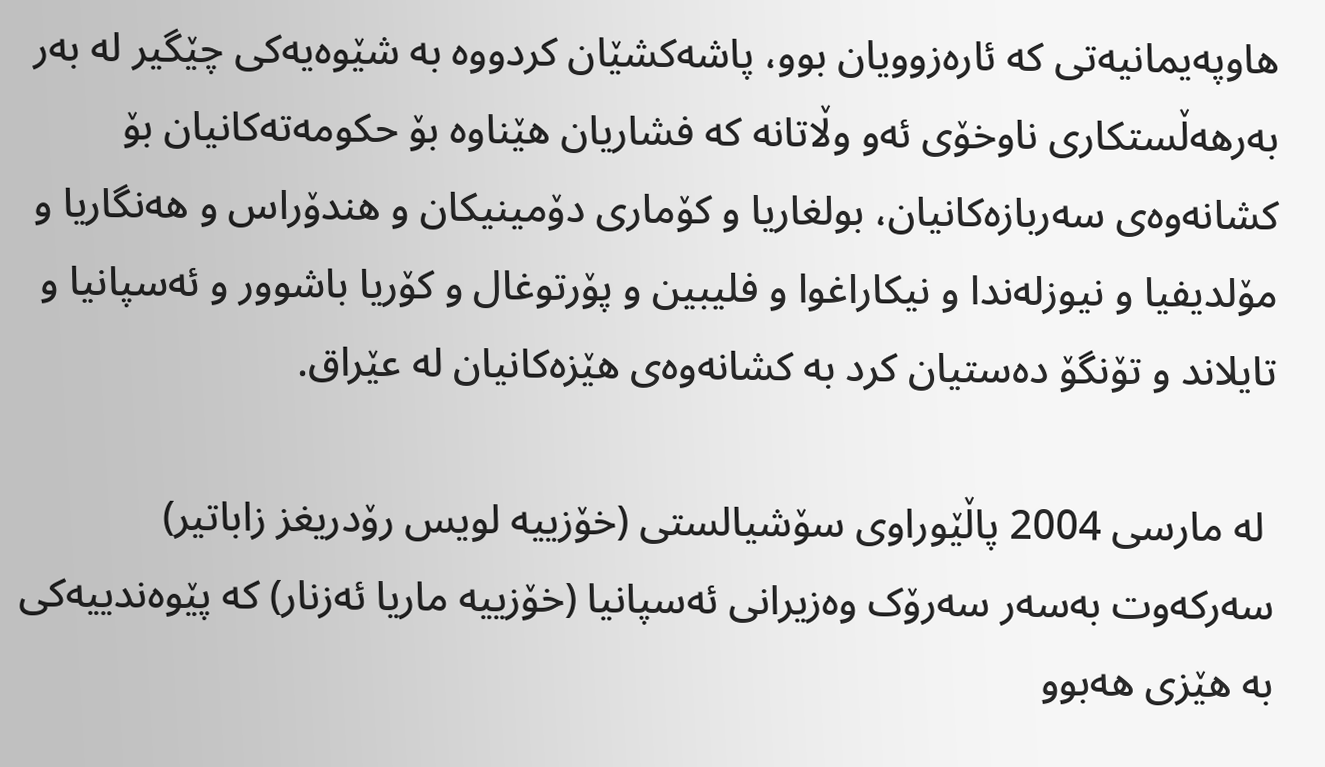هاوپه‌یمانیه‌تی که‌ ئاره‌زوویان بوو، پاشه‌کشێان کردووه‌ به‌ شێوه‌یه‌کی چێگیر له‌ به‌ر به‌رهه‌ڵستکاری ناوخۆی ئه‌و وڵاتانه‌ که‌ فشاریان هێناوه‌ بۆ حکومه‌ته‌کانیان بۆ کشانه‌وه‌ی سه‌ربازه‌کانیان، بولغاریا و کۆماری دۆمینیکان و هندۆراس و هه‌نگاریا و مۆلدیفیا و نیوزله‌ندا و نیکاراغوا و فلیبین و پۆرتوغال و کۆریا باشوور و ئه‌سپانیا و تایلاند و تۆنگۆ ده‌ستیان کرد به‌ کشانه‌وه‌ی هێزه‌کانیان له‌ عێراق.

 له‌ مارسی 2004 پاڵێوراوی سۆشیالستی (خۆزییه‌ لویس رۆدریغز زاباتیر) سه‌رکه‌وت به‌سه‌ر سه‌رۆک وه‌زیرانی ئه‌سپانیا (خۆزییه‌ ماریا ئه‌زنار) که‌ پێوه‌ندییه‌کی به‌ هێزی هه‌بوو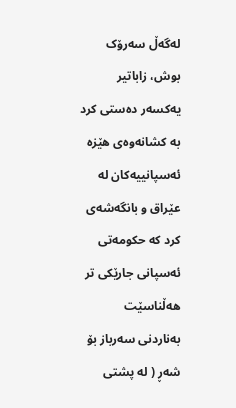له‌گه‌ڵ سه‌رۆک بوش، زاباتیر یه‌کسه‌ر ده‌ستی کرد به‌ کشانه‌وه‌ی هێزه‌ ئه‌سپانییه‌کان له‌ عێراق و بانگه‌شه‌ی کرد که‌ حکومه‌تی ئه‌سپانی جارێکی تر هه‌ڵناسێت به‌ناردنی سه‌رباز بۆ شه‌ڕ ( له‌ پشتی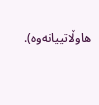هاوڵاتییانه‌وه‌).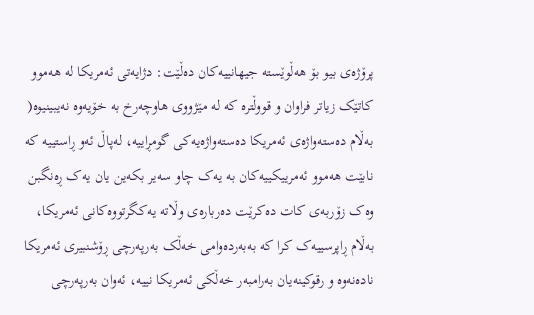پرۆژه‌ی بیو بۆ هه‌ڵوێسته‌ جیهانییه‌کان ده‌ڵێت: دژایه‌تی ئه‌مریکا له‌ هه‌موو کاتێک زیاتر فراوان و قووڵتره‌ که‌ له‌ مێژووی هاوچه‌رخ به‌ خۆیه‌وه‌ نه‌یبینیوه‌( به‌ڵام ده‌سته‌واژه‌ی ئه‌مریکا ده‌سته‌واژه‌یه‌کی گومڕاییه‌، له‌پاڵ ئه‌و ڕاستییه‌ که‌ نابێت هه‌موو ئه‌مرییکییه‌کان به‌ یه‌ک چاو سه‌یر بکه‌ین یان یه‌ک ڕه‌نگبن وه‌ک زۆربه‌ی کات ده‌کرێت ده‌رباره‌ی وڵاته‌ یه‌کگرتووه‌کانی ئه‌مریکا، به‌ڵام ڕاپرسییه‌ک کرا که‌ به‌به‌رده‌وامی خه‌ڵک به‌رپه‌رچی ڕۆشنبیری ئه‌مریکا ناده‌نه‌وه‌ و رقوکینه‌یان به‌رامبه‌ر خه‌ڵکی ئه‌مریکا نییه‌، ئه‌وان به‌رپه‌رچی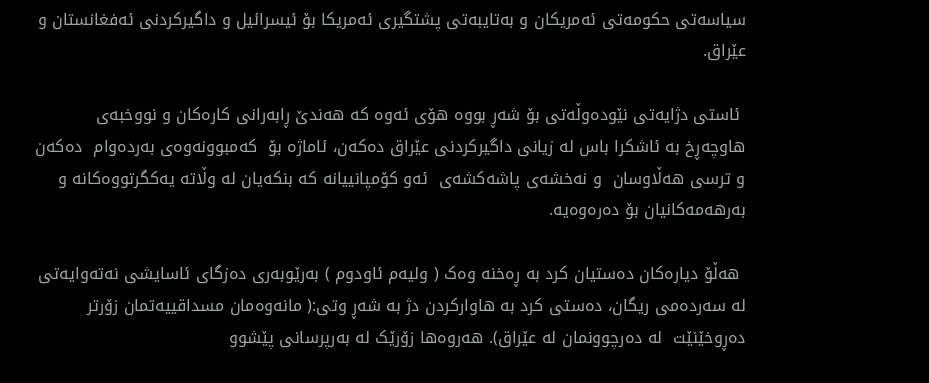سیاسه‌تی حکومه‌تی ئه‌مریکان و به‌تایبه‌تی پشتگیری ئه‌مریکا بۆ ئیسرائیل و داگیرکردنی ئه‌فغانستان و عێراق.

 ئاستی دژایه‌تی نێوده‌وڵه‌تی بۆ شه‌ڕ بووه‌ هۆی ئه‌وه‌ که‌ هه‌ندێ ڕابه‌رانی کاره‌کان و نووخبه‌ی هاوچه‌ڕخ به‌ ئاشکرا باس له‌ زیانی داگیرکردنی عێراق ده‌که‌ن، ئاماژه‌ بۆ  که‌مبوونه‌وه‌ی به‌رده‌وام  ده‌که‌ن  و ترسی هه‌ڵاوسان  و نه‌خشه‌ی پاشه‌کشه‌ی  ئه‌و کۆمپانییانه‌ که‌ بنکه‌یان له‌ وڵاته‌ یه‌کگرتووه‌کانه‌ و به‌رهه‌مه‌کانیان بۆ ده‌ره‌وه‌یه‌.

 هه‌ڵۆ دیاره‌کان ده‌ستیان کرد به‌ ڕه‌خنه‌ وه‌ک ( ولیه‌م ئاودوم ) به‌رێوبه‌ری ده‌زگای ئاسایشی نه‌ته‌وایه‌تی له‌ سه‌رده‌می ریگان، ده‌ستی کرد به‌ هاوارکردن دژ به‌ شه‌ڕ وتی:( مانه‌وه‌مان مسداقییه‌تمان زۆرتر ده‌ڕوخێنێت  له‌ ده‌رچوونمان له‌ عێراق). هه‌روه‌ها زۆرێک له‌ به‌رپرسانی پێشوو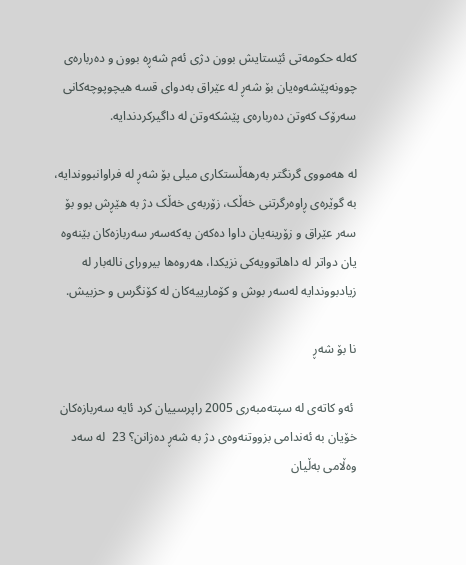که‌له‌ حکومه‌تی ئێستایش بوون دژی ئه‌م شه‌ڕه‌ بوون و ده‌رباره‌ی چوونه‌پێشه‌وه‌یان بۆ شه‌ڕ له‌ عێراق به‌دوای قسه‌ هیچوپوچه‌کانی سه‌رۆک که‌وتن ده‌رباره‌ی پێشکه‌وتن له‌ داگیرکردندایه‌.

له‌ هه‌مووی گرنگتر به‌رهه‌ڵستکاری میلی بۆ شه‌ڕ له‌ فراوانبووندایه‌، به‌ گوێره‌ی ڕاوه‌رگرتنی خه‌ڵک، زۆربه‌ی خه‌ڵک دژ به‌ هێڕش بوو بۆ سه‌ر عێراق و زۆرینه‌یان داوا ده‌که‌ن یه‌که‌سه‌ر سه‌ربازه‌کان بێنه‌وه‌ یان دواتر له‌ داهاتوویه‌کی نزیکدا، هه‌روه‌ها بیرورای ناله‌بار له‌ زیادبووندایه‌ له‌سه‌ر بوش و کۆما‌رییه‌کان له‌ کۆنگرس و حزبیش.

نا بۆ شه‌ڕ

 ئه‌و کاته‌ی له‌ سپته‌مبه‌ری 2005 راپرسییان کرد ئایه‌ سه‌ربازه‌کان خۆیان به‌ ئه‌ندامی بزووتنه‌وه‌ی دژ به‌ شه‌ڕ ده‌زانن؟ 23  له‌ سه‌د وه‌ڵامی به‌ڵیان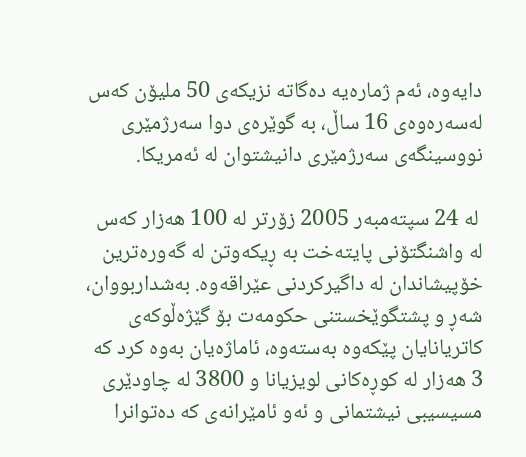دایه‌وه‌، ئه‌م ژماره‌یه‌ ده‌گاته‌ نزیکه‌ی 50 ملیۆن که‌س له‌سه‌ره‌وه‌ی 16 ساڵ، به‌ گوێره‌ی دوا سه‌رژمێری نووسینگه‌ی سه‌رژمێری دانیشتوان له‌ ئه‌مریکا.

 له‌ 24 سپته‌مبه‌ر 2005 زۆرتر له‌ 100 هه‌زار که‌س له‌ واشنگتۆنی پایته‌خت به‌ ڕیکه‌وتن له‌ گه‌وره‌ترین خۆپیشاندان له‌ داگیرکردنی عێراقه‌وه‌. به‌شداربووان، شه‌ڕ و پشتگوێخستنی حکومه‌ت بۆ گێژه‌ڵوکه‌ی کاتریانایان پێکه‌وه‌ به‌سته‌وه‌، ئاماژه‌یان به‌وه‌ کرد که‌ 3 هه‌زار له‌ کوڕه‌کانی لویزیانا و 3800 له‌ چاودێری مسیسیبی نیشتمانی و ئه‌و ئامێرانه‌ی که‌ ده‌توانرا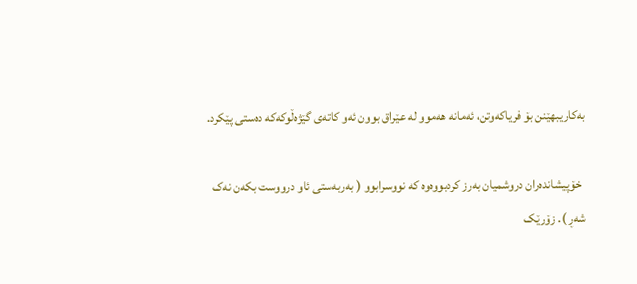به‌کاریبهێنن بۆ فریاکه‌وتن، ئه‌مانه‌ هه‌موو له‌ عێراق بوون ئه‌و کاته‌ی گێژه‌ڵوکه‌که‌ ده‌ستی پێکرد.

 خۆپیشانده‌ران دروشمیان به‌رز کردبووه‌وه‌ که‌ نووسرابوو ( به‌ربه‌ستی ئاو درووست بکه‌ن نه‌ک شه‌ڕ ). زۆرێک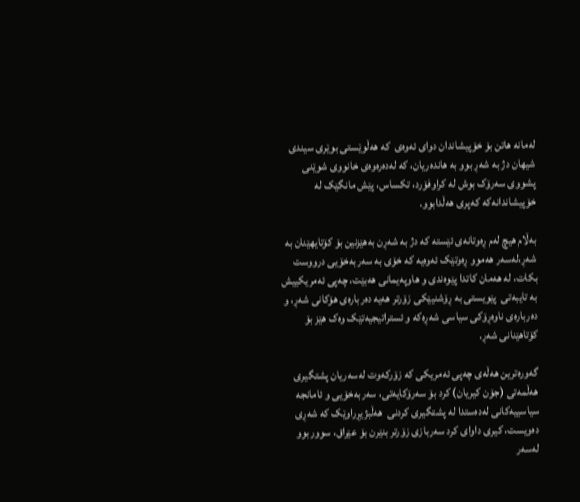له‌مانه‌ هاتن بۆ خۆپیشاندان دوای ئه‌وه‌ی  که‌ هه‌ڵوێستی بوێری سیندی شیهان دژ به‌ شه‌ڕ بوو به‌ هانده‌ریان، که‌ له‌ده‌ره‌وه‌ی خانووی شوێنی پشووی سه‌رۆک بوش له‌ کراوفۆرد، تکساس، پێش مانگێک له‌ خۆپیشاندانه‌که‌ که‌پری هه‌ڵدابوو.

به‌ڵام هیچ له‌م ڕه‌وتانه‌ی ئێسته‌ که‌ دژ به‌ شه‌ڕن به‌هێزنین بۆ کۆتایهێنان به‌ شه‌ڕ،له‌سه‌ر هه‌موو ڕه‌وتێک ئه‌وه‌یه‌ که‌ خۆی به‌ سه‌ربه‌خۆیی درووست بکات، له‌ هه‌مان کاتدا پێوه‌ندی و هاوپه‌یمانی هه‌بێت، چه‌پی ئه‌مریکییش به‌ تایبه‌تی  پێویستی به‌ ڕۆشنیێکی زۆرتر هه‌یه‌ ده‌رباره‌ی هۆکانی شه‌ڕ، و ده‌رباره‌ی ناوه‌ڕۆکی سیاسی شه‌ڕه‌که‌ و ئستراتیجیه‌تێک وه‌ک هێز بۆ کۆتاهێنانی شه‌ڕ.

گه‌وره‌ترین هه‌ڵه‌ی چه‌پی ئه‌مریکی که‌ زۆرکه‌وت له‌سه‌ریان پشتگیری هه‌ڵمه‌تی (جۆن کیریان) کرد بۆ سه‌رۆکایه‌تی، سه‌ربه‌خۆیی و ئامانجه‌ سیاسییه‌کانی له‌ده‌ستدا له‌ پشتگیری کردنی  هه‌ڵبژیڕراوێک که‌ شه‌ڕی ده‌ویست، کیری داوای کرد سه‌ربازی زۆرتر بنێرن بۆ عێراق، سووربوو له‌سه‌ر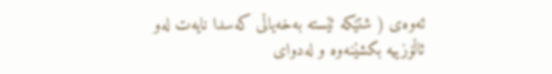ئه‌وه‌ی ( شتێکه‌ ئێسته‌ به‌خه‌یاڵی که‌سدا نایه‌ت له‌و ئاڵۆزییه‌ بکشێنه‌وه‌ و له‌دوای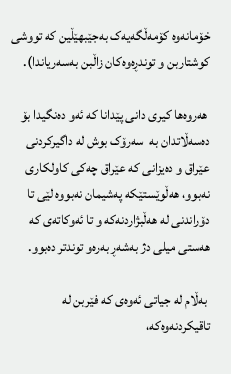خۆمانه‌وه‌ کۆمه‌ڵگه‌یه‌ک به‌جێبهێڵین که‌ تووشی کوشتاربن و توندڕه‌وه‌کان زاڵبن به‌سه‌ریاندا).

 هه‌روه‌ها کیری دانی پێدانا که‌ ئه‌و ده‌نگیدا بۆ ده‌سه‌ڵاتدان به‌  سه‌رۆک بوش له‌ داگیرکردنی عێراق و ده‌یزانی که‌ عێراق چه‌کی کاولکا‌ری نه‌بوو، هه‌ڵوێستێکه‌ په‌شیمان نه‌بووه‌ لێی تا دۆراندنی له‌ هه‌ڵبژاردنه‌که‌ و تا ئه‌وکاته‌ی که‌ هه‌ستی میلی دژ به‌شه‌ڕ به‌ره‌و توندتر ده‌بوو.

 به‌ڵام له‌ جیاتی ئه‌وه‌ی که‌ فێربن له‌ تاقیکردنه‌وه‌که‌،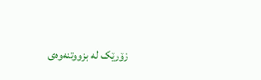زۆرێک له‌ بزووتنه‌وه‌ی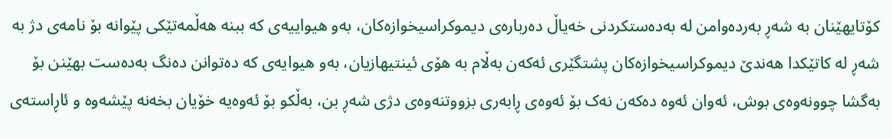کۆتایهێنان به‌ شه‌ڕ به‌رده‌وامن له‌ به‌ده‌ستکردنی خه‌یاڵ ده‌رباره‌ی دیموکراسیخوازه‌کان، به‌و هیواییه‌ی که‌ ببنه‌ هه‌ڵمه‌تێکی پێوانه‌ بۆ نامه‌ی دژ به‌ شه‌ڕ له‌ کاتێکدا هه‌ندێ دیموکراسیخوازه‌کان پشتگێری ئه‌که‌ن به‌ڵام به‌ هۆی ئینتیهازیان، به‌و هیوایه‌ی که‌ ده‌توانن ده‌نگ به‌ده‌ست بهێنن بۆ به‌گشا چوونه‌وه‌ی بوش، ئه‌وان ئه‌وه‌ ده‌که‌ن نه‌ک بۆ ئه‌وه‌ی ڕابه‌ری بزووتنه‌وه‌ی دژی شه‌ڕ بن، به‌ڵکو بۆ ئه‌وه‌یه‌ خۆیان بخه‌نه‌ پێشه‌وه‌ و ئاڕاسته‌ی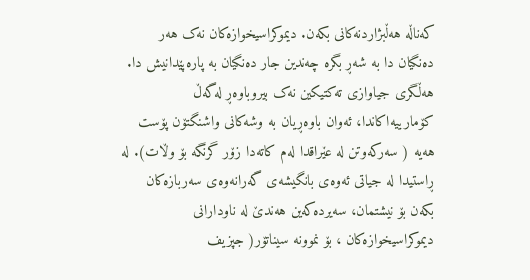که‌ناڵه‌ هه‌ڵبژاردنه‌کانی بکه‌ن. دیموکراسیخوازه‌کان نه‌ک هه‌ر ده‌نگیان دا به‌ شه‌ڕ بگره‌ چه‌ندین جار ده‌نگیان به‌ پاره‌پێدانیش دا. هه‌ڵگری جیاوازی ته‌کتیکین نه‌ک بیروباوه‌ڕ له‌گه‌ڵ کۆمارییه‌اکاندا، ئه‌وان باوه‌ڕیان به‌ وشه‌کانی واشنگتۆن پۆست هه‌یه‌ ( سه‌رکه‌وتن له‌ عێراقدا له‌م کاته‌دا زۆر گرنگه‌ بۆ وڵات). له‌ ڕاستیدا له‌ جیاتی ئه‌وه‌ی بانگیشه‌ی گه‌رانه‌وه‌ی سه‌ربازه‌کان بکه‌ن بۆ نیشتمان، سه‌یرده‌که‌ین هه‌ندێ له‌ ناودارانی دیموکراسیخوازه‌کان ، بۆ نموونه‌ سیناتۆر( جپزیف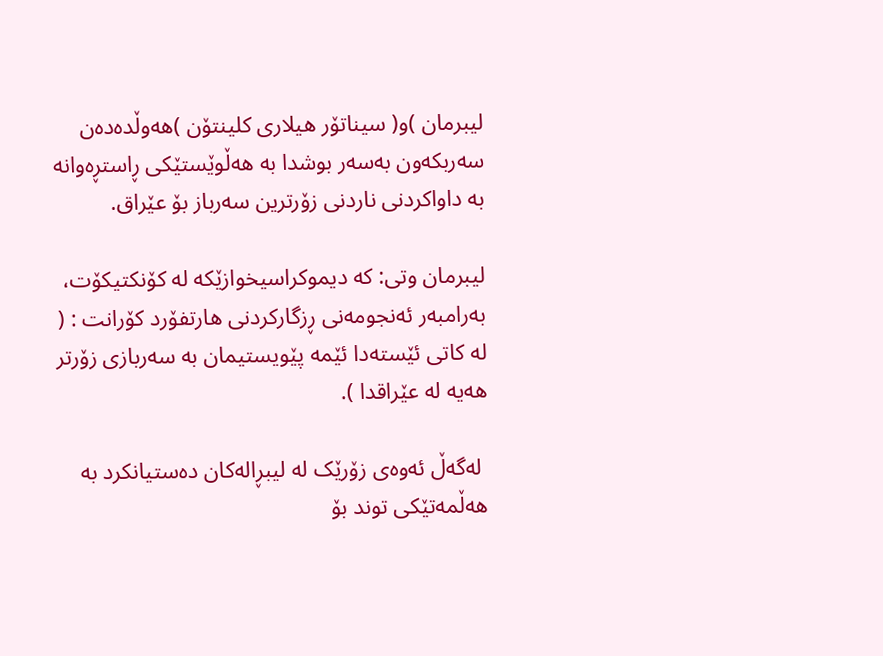لیبرمان )و( سیناتۆر هیلاری کلینتۆن )هه‌وڵده‌ده‌ن سه‌ربکه‌ون به‌سه‌ر بوشدا به‌ هه‌ڵوێستێکی ڕاستڕه‌وانه‌ به‌ داواکردنی ناردنی زۆرترین سه‌رباز بۆ عێراق.

لیبرمان وتی: که‌ دیموکراسیخوازێکه‌ له‌ کۆنکتیکۆت، به‌رامبه‌ر ئه‌نجومه‌نی ڕزگارکردنی هارتفۆرد کۆرانت : ( له‌ کاتی ئێسته‌دا ئێمه‌ پێویستیمان به‌ سه‌ربازی زۆرتر هه‌یه‌ له‌ عێراقدا ).

 له‌گه‌ڵ ئه‌وه‌ی زۆرێک له‌ لیبڕاله‌کان ده‌ستیانکرد به‌ هه‌ڵمه‌تێکی توند بۆ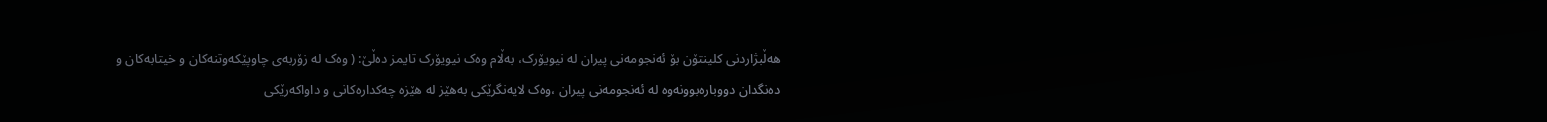هه‌ڵبژاردنی کلینتۆن بۆ ئه‌نجومه‌نی پیران له‌ نیویۆرک، به‌ڵام وه‌ک نیویۆرک تایمز ده‌ڵێ: ( وه‌ک له‌ زۆربه‌ی چاوپێکه‌وتنه‌کان و خیتابه‌کان و ده‌نگدان دووباره‌بوونه‌وه‌ له‌ ئه‌نجومه‌نی پیران ،وه‌ک لایه‌نگرێکی به‌هێز له‌ هێزه‌ چه‌کداره‌کانی و داواکه‌رێکی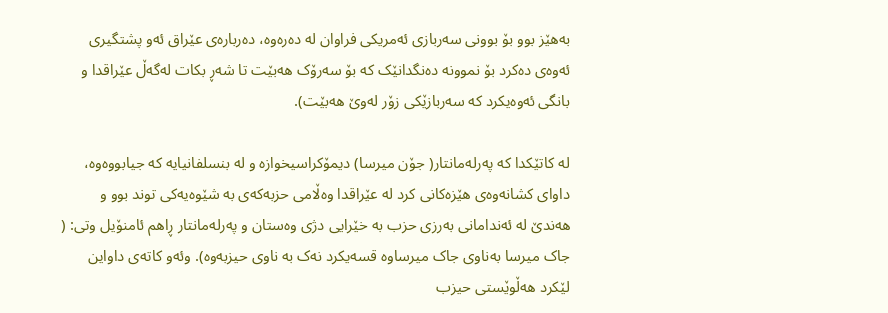به‌هێز بوو بۆ بوونی سه‌ربازی ئه‌مریکی فراوان له‌ ده‌ره‌وه‌، ده‌رباره‌ی عێراق ئه‌و پشتگیری ئه‌وه‌ی ده‌کرد بۆ نموونه‌ ده‌نگدانێک که‌ بۆ سه‌رۆک هه‌بێت تا شه‌ڕ بکات له‌گه‌ڵ عێراقدا و بانگی ئه‌وه‌یکرد که‌ سه‌ربازێکی زۆر له‌وێ هه‌بێت).

له‌ کاتێکدا که‌ په‌رله‌مانتار( جۆن میرسا) دیمۆکراسیخوازه‌ و له‌ بنسلفانیایه‌ که‌ جیابووه‌وه‌، داوای کشانه‌وه‌ی هێزه‌کانی کرد له‌ عێراقدا وه‌ڵامی حزبه‌که‌ی به‌ شێوه‌یه‌کی توند بوو و هه‌ندێ له‌ ئه‌ندامانی به‌رزی حزب به‌ خێرایی دژی وه‌ستان و په‌رله‌مانتار ڕاهم ئامنۆیل وتی: ( جاک میرسا به‌ناوی جاک میرساوه‌ قسه‌یکرد نه‌ک به‌ ناوی حیزبه‌وه‌). وئه‌و کاته‌ی داواین لێکرد هه‌ڵوێستی حیزب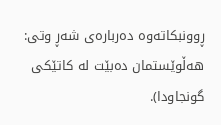ڕوونبکاته‌وه‌ ده‌رباره‌ی شه‌ڕ وتی: هه‌ڵوێستمان ده‌بێت له‌ کاتێکی گونجاودا).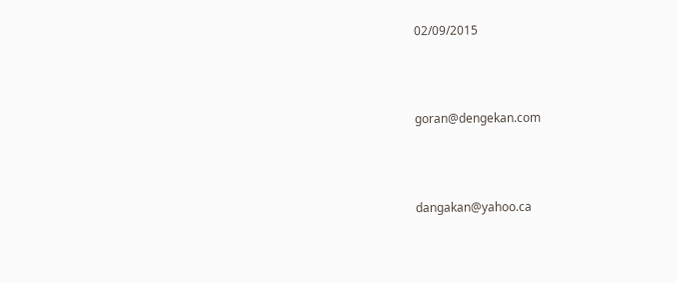02/09/2015



goran@dengekan.com



dangakan@yahoo.ca